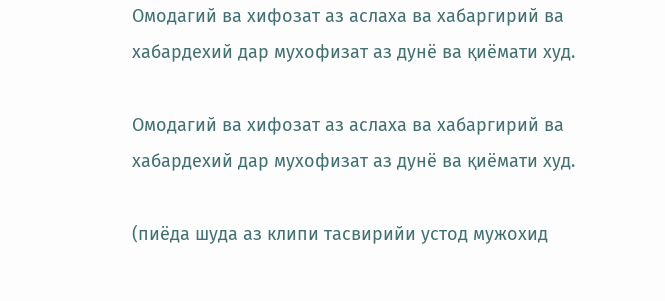Омодагий ва хифозат аз аслаха ва хабаргирий ва хабардехий дар мухофизат аз дунё ва қиёмати худ.

Омодагий ва хифозат аз аслаха ва хабаргирий ва хабардехий дар мухофизат аз дунё ва қиёмати худ.

(пиёда шуда аз клипи тасвирийи устод мужохид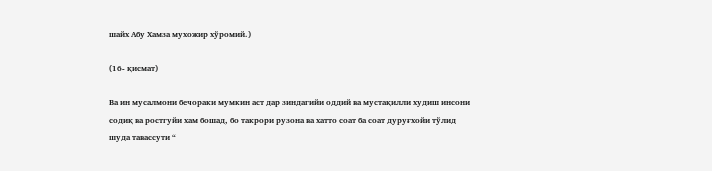шайх Абу Хамза мухожир хўромий.)

(16- қисмат)

Ва ин мусалмони бечораки мумкин аст дар зиндагийи оддий ва мустақилли худиш инсони содиқ ва ростгуйи хам бошад, бо такрори рузона ва хатто соат ба соат дуруғхойи тўлид шуда тавассути “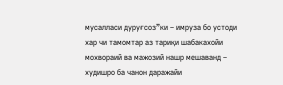мусалласи дуруғсоз”ки – имруза бо устоди хар чи тамомтар аз тариқи шабакахойи мохвораий ва мажозий нашр мешаванд – худишро ба чанон даражайи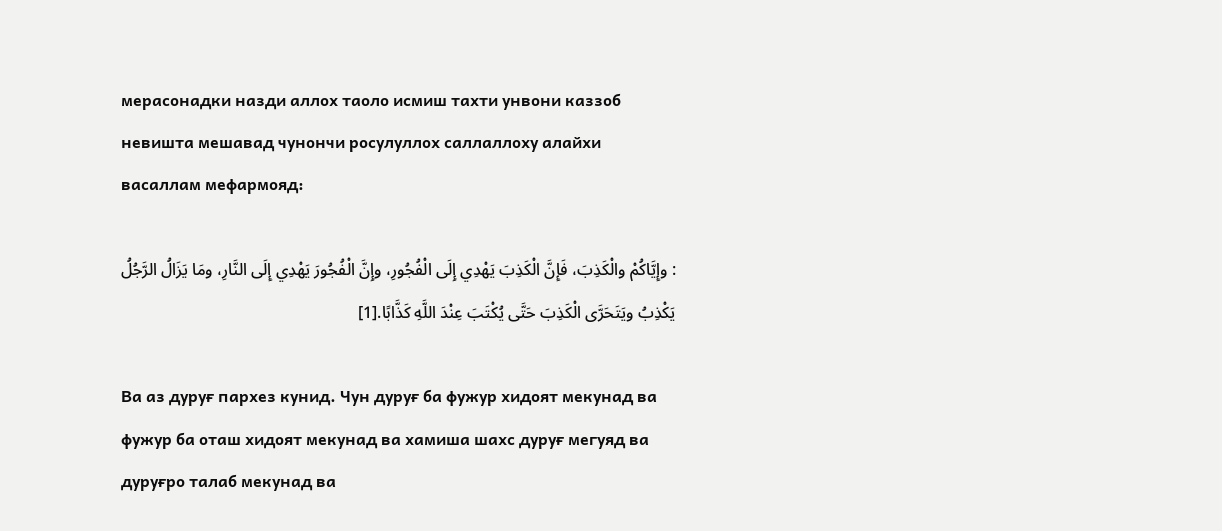мерасонадки назди аллох таоло исмиш тахти унвони каззоб невишта мешавад чунончи росулуллох саллаллоху алайхи васаллам мефармояд:

: وإِيَّاكُمْ والْكَذِبَ، فَإِنَّ الْكَذِبَ يَهْدِي إِلَى الْفُجُورِ، وإِنَّ الْفُجُورَ يَهْدِي إِلَى النَّارِ، ومَا يَزَالُ الرَّجُلُ يَكْذِبُ ويَتَحَرَّى الْكَذِبَ حَتَّى يُكْتَبَ عِنْدَ اللَّهِ كَذَّابًا.[1]

Ва аз дуруғ пархез кунид. Чун дуруғ ба фужур хидоят мекунад ва фужур ба оташ хидоят мекунад ва хамиша шахс дуруғ мегуяд ва дуруғро талаб мекунад ва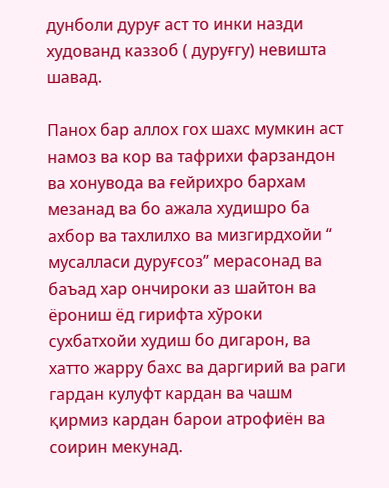дунболи дуруғ аст то инки назди худованд каззоб ( дуруғгу) невишта шавад.

Панох бар аллох гох шахс мумкин аст намоз ва кор ва тафрихи фарзандон ва хонувода ва ғейрихро бархам мезанад ва бо ажала худишро ба ахбор ва тахлилхо ва мизгирдхойи “ мусалласи дуруғсоз” мерасонад ва баъад хар ончироки аз шайтон ва ёрониш ёд гирифта хўроки сухбатхойи худиш бо дигарон, ва хатто жарру бахс ва даргирий ва раги гардан кулуфт кардан ва чашм қирмиз кардан барои атрофиён ва соирин мекунад.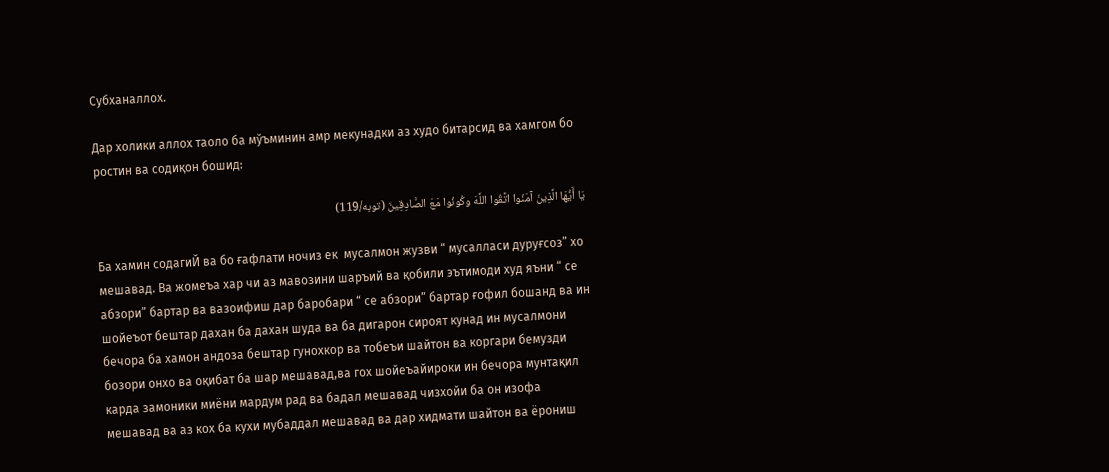Субханаллох.

Дар холики аллох таоло ба мўъминин амр мекунадки аз худо битарсид ва хамгом бо ростин ва содиқон бошид:

يَا أَيُّهَا الَّذِينَ آمَنُوا اتَّقُوا اللَّهَ وكُونُوا مَعَ الصَّادِقِينَ (توبه/119)

Ба хамин содагиЙ ва бо ғафлати ночиз ек  мусалмон жузви “ мусалласи дуруғсоз” хо мешавад. Ва жомеъа хар чи аз мавозини шаръий ва қобили эътимоди худ яъни “ се абзори” бартар ва вазоифиш дар баробари “ се абзори” бартар ғофил бошанд ва ин шойеъот бештар дахан ба дахан шуда ва ба дигарон сироят кунад ин мусалмони бечора ба хамон андоза бештар гунохкор ва тобеъи шайтон ва коргари бемузди бозори онхо ва оқибат ба шар мешавад,ва гох шойеъайироки ин бечора мунтақил карда замоники миёни мардум рад ва бадал мешавад чизхойи ба он изофа мешавад ва аз кох ба кухи мубаддал мешавад ва дар хидмати шайтон ва ёрониш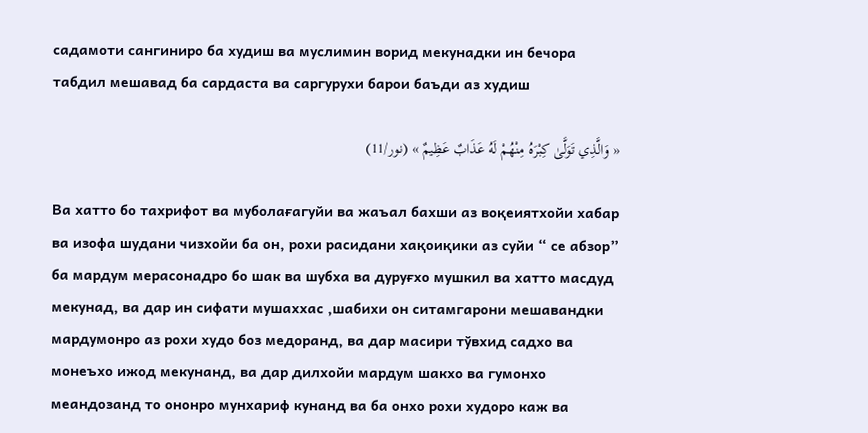садамоти сангиниро ба худиш ва муслимин ворид мекунадки ин бечора табдил мешавад ба сардаста ва саргурухи барои баъди аз худиш

« وَالَّذِي تَوَلَّىٰ كِبْرَهُ مِنْهُمْ لَهُ عَذَابٌ عَظِيمٌ » (نور/11)

Ва хатто бо тахрифот ва муболағагуйи ва жаъал бахши аз воқеиятхойи хабар ва изофа шудани чизхойи ба он, рохи расидани хақоиқики аз суйи “ се абзор” ба мардум мерасонадро бо шак ва шубха ва дуруғхо мушкил ва хатто масдуд мекунад, ва дар ин сифати мушаххас ,шабихи он ситамгарони мешавандки мардумонро аз рохи худо боз медоранд, ва дар масири тўвхид садхо ва монеъхо ижод мекунанд, ва дар дилхойи мардум шакхо ва гумонхо меандозанд то ононро мунхариф кунанд ва ба онхо рохи худоро каж ва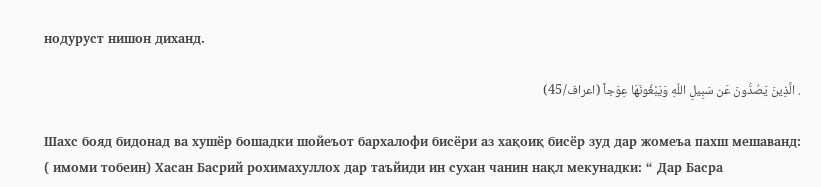нодуруст нишон диханд.

. الَّذِینَ یَصُدُّونَ عَن سَبِیلِ اللّهِ وَیَبْغُونَهَا عِوَجاً (اعراف/45)

Шахс бояд бидонад ва хушёр бошадки шойеъот бархалофи бисёри аз хақоиқ бисёр зуд дар жомеъа пахш мешаванд: ( имоми тобеин) Хасан Басрий рохимахуллох дар таъйиди ин сухан чанин нақл мекунадки: “ Дар Басра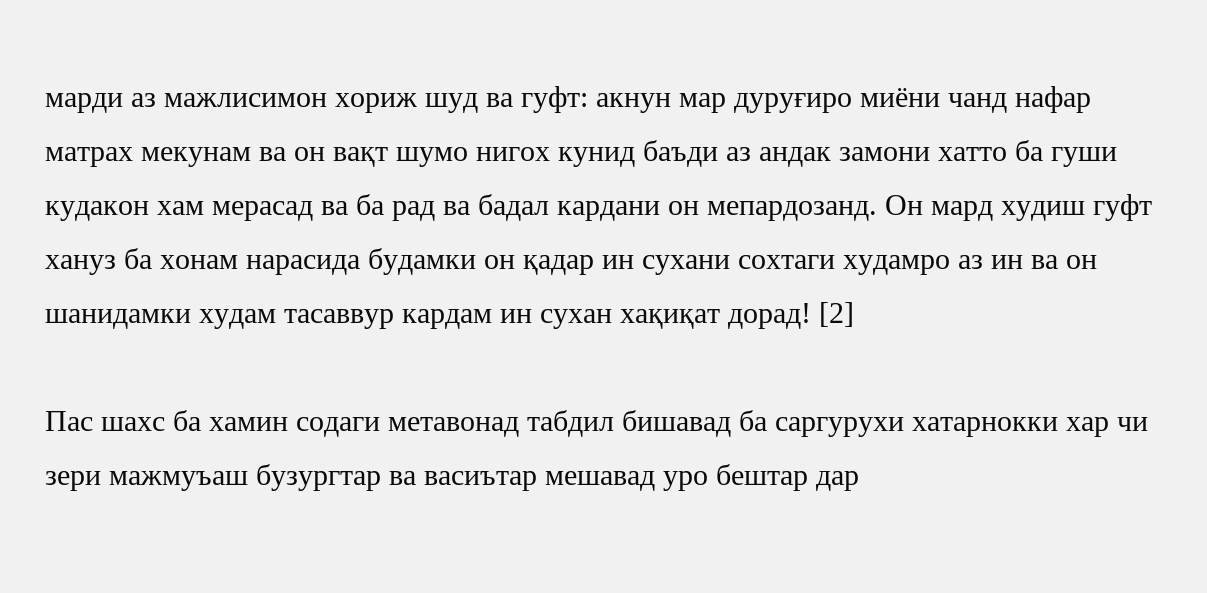марди аз мажлисимон хориж шуд ва гуфт: акнун мар дуруғиро миёни чанд нафар матрах мекунам ва он вақт шумо нигох кунид баъди аз андак замони хатто ба гуши кудакон хам мерасад ва ба рад ва бадал кардани он мепардозанд. Он мард худиш гуфт хануз ба хонам нарасида будамки он қадар ин сухани сохтаги худамро аз ин ва он шанидамки худам тасаввур кардам ин сухан хақиқат дорад! [2]

Пас шахс ба хамин содаги метавонад табдил бишавад ба саргурухи хатарнокки хар чи зери мажмуъаш бузургтар ва васиътар мешавад уро бештар дар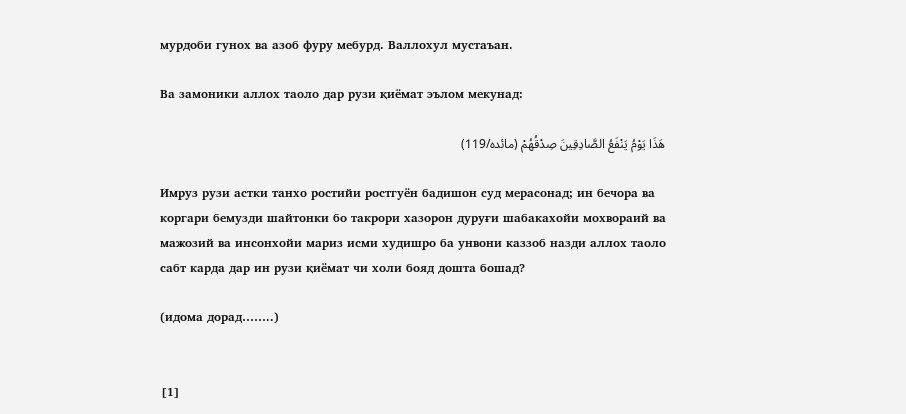мурдоби гунох ва азоб фуру мебурд. Валлохул мустаъан.

Ва замоники аллох таоло дар рузи қиёмат эълом мекунад:

هَذَا يَوْمُ يَنْفَعُ الصَّادِقِينَ صِدْقُهُمْ (مائده/119)

Имруз рузи астки танхо ростийи ростгуён бадишон суд мерасонад; ин бечора ва коргари бемузди шайтонки бо такрори хазорон дуруғи шабакахойи мохвораий ва мажозий ва инсонхойи мариз исми худишро ба унвони каззоб назди аллох таоло сабт карда дар ин рузи қиёмат чи холи бояд дошта бошад?

(идома дорад……..)


[1]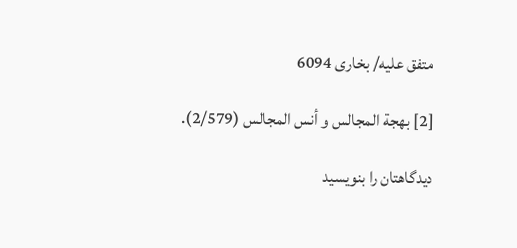متفق علیه/ بخاری 6094

[2] بهجة المجالس و أنس المجالس (2/579).

دیدگاهتان را بنویسید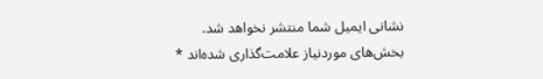نشانی ایمیل شما منتشر نخواهد شد. بخش‌های موردنیاز علامت‌گذاری شده‌اند *